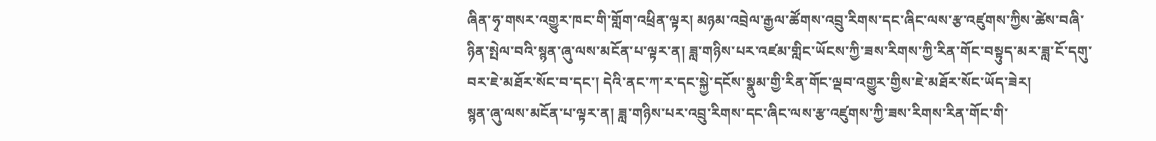ཞིན་ཧྭ་གསར་འགྱུར་ཁང་གི་གློག་འཕྲིན་ལྟར། མཉམ་འབྲེལ་རྒྱལ་ཚོགས་འབྲུ་རིགས་དང་ཞིང་ལས་རྩ་འཛུགས་ཀྱིས་ཚེས་བཞི་ཉིན་སྤེལ་བའི་སྙན་ཞུ་ལས་མངོན་པ་ལྟར་ན། ཟླ་གཉིས་པར་འཛམ་གླིང་ཡོངས་ཀྱི་ཟས་རིགས་ཀྱི་རིན་གོང་བསྟུད་མར་ཟླ་ངོ་དགུ་བར་ཇེ་མཐོར་སོང་བ་དང་། དེའི་ནང་ཀ་ར་དང་སྐྱེ་དངོས་སྣུམ་གྱི་རིན་གོང་ལྡབ་འགྱུར་གྱིས་ཇེ་མཐོར་སོང་ཡོད་ཟེར།
སྙན་ཞུ་ལས་མངོན་པ་ལྟར་ན། ཟླ་གཉིས་པར་འབྲུ་རིགས་དང་ཞིང་ལས་རྩ་འཛུགས་ཀྱི་ཟས་རིགས་རིན་གོང་གི་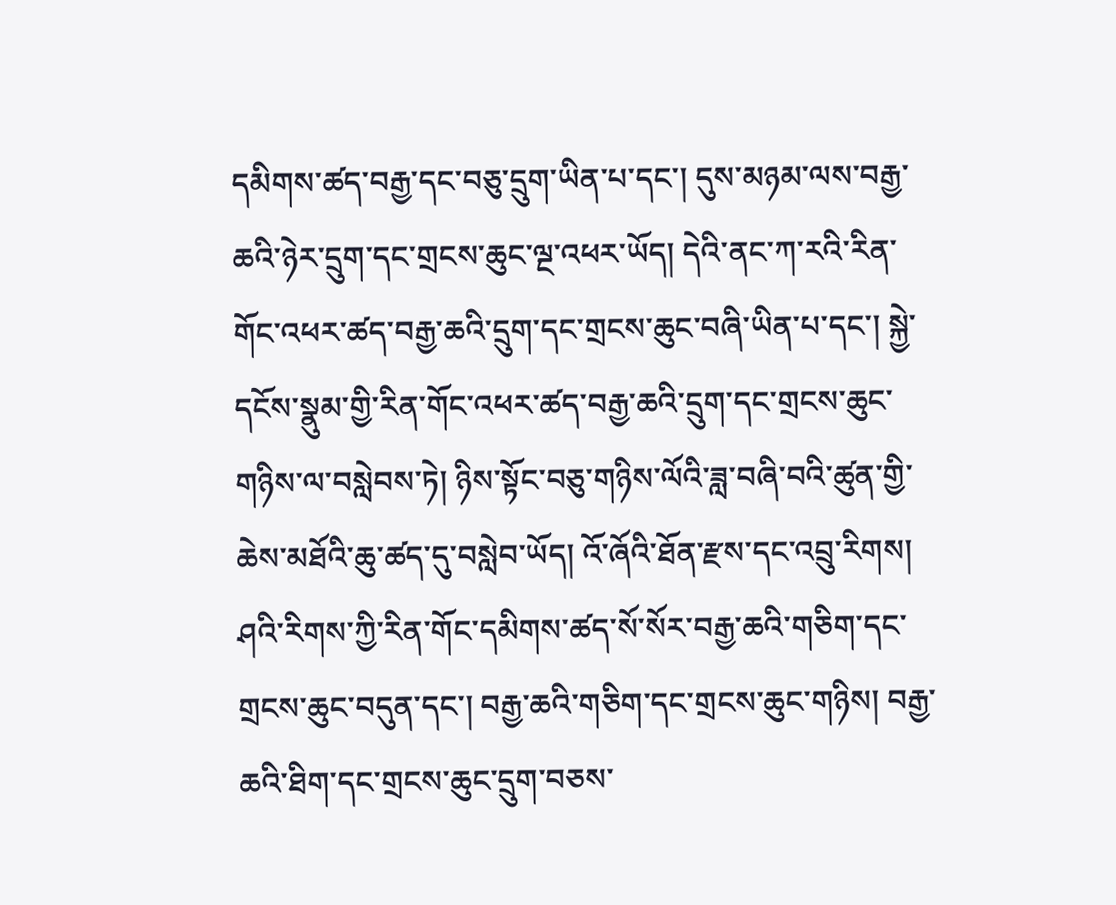དམིགས་ཚད་བརྒྱ་དང་བཅུ་དྲུག་ཡིན་པ་དང་། དུས་མཉམ་ལས་བརྒྱ་ཆའི་ཉེར་དྲུག་དང་གྲངས་ཆུང་ལྔ་འཕར་ཡོད། དེའི་ནང་ཀ་རའི་རིན་གོང་འཕར་ཚད་བརྒྱ་ཆའི་དྲུག་དང་གྲངས་ཆུང་བཞི་ཡིན་པ་དང་། སྐྱེ་དངོས་སྣུམ་གྱི་རིན་གོང་འཕར་ཚད་བརྒྱ་ཆའི་དྲུག་དང་གྲངས་ཆུང་གཉིས་ལ་བསླེབས་ཏེ། ཉིས་སྟོང་བཅུ་གཉིས་ལོའི་ཟླ་བཞི་བའི་ཚུན་གྱི་ཆེས་མཐོའི་ཆུ་ཚད་དུ་བསླེབ་ཡོད། འོ་ཞོའི་ཐོན་རྫས་དང་འབྲུ་རིགས། ཤའི་རིགས་ཀྱི་རིན་གོང་དམིགས་ཚད་སོ་སོར་བརྒྱ་ཆའི་གཅིག་དང་གྲངས་ཆུང་བདུན་དང་། བརྒྱ་ཆའི་གཅིག་དང་གྲངས་ཆུང་གཉིས། བརྒྱ་ཆའི་ཐིག་དང་གྲངས་ཆུང་དྲུག་བཅས་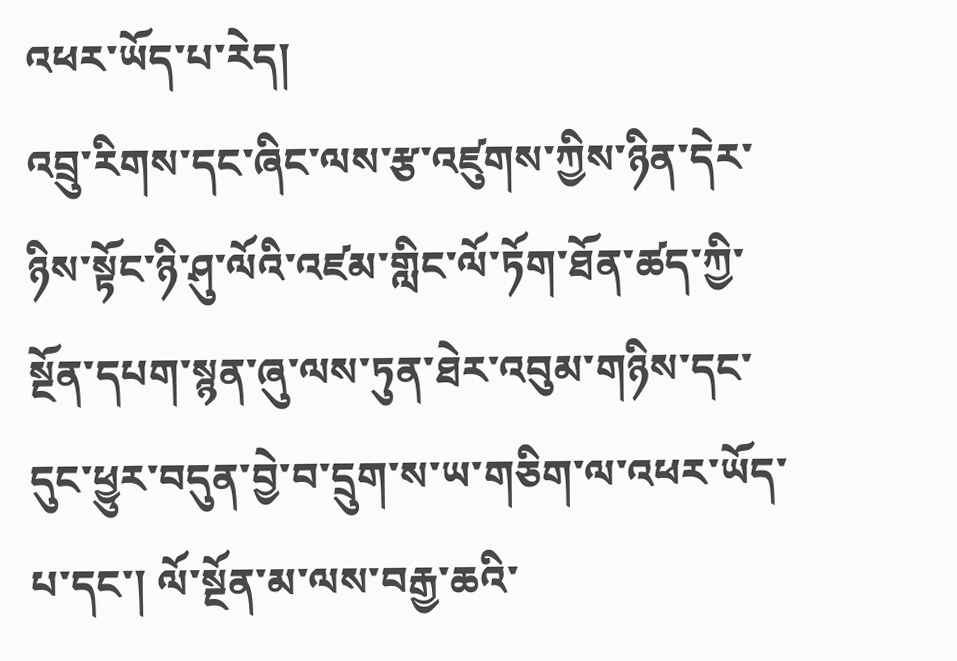འཕར་ཡོད་པ་རེད།
འབྲུ་རིགས་དང་ཞིང་ལས་རྩ་འཛུགས་ཀྱིས་ཉིན་དེར་ཉིས་སྟོང་ཉི་ཤུ་ལོའི་འཛམ་གླིང་ལོ་ཏོག་ཐོན་ཚད་ཀྱི་སྔོན་དཔག་སྙན་ཞུ་ལས་ཏུན་ཐེར་འབུམ་གཉིས་དང་དུང་ཕྱུར་བདུན་བྱེ་བ་དྲུག་ས་ཡ་གཅིག་ལ་འཕར་ཡོད་པ་དང་། ལོ་སྔོན་མ་ལས་བརྒྱ་ཆའི་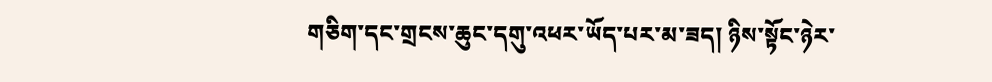གཅིག་དང་གྲངས་ཆུང་དགུ་འཕར་ཡོད་པར་མ་ཟད། ཉིས་སྟོང་ཉེར་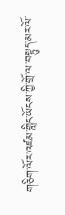གཅིག་ལོར་འཛམ་གླིང་ཡོངས་ཀྱི་གྲོ་ལ་བསྟུད་མར་ལོ་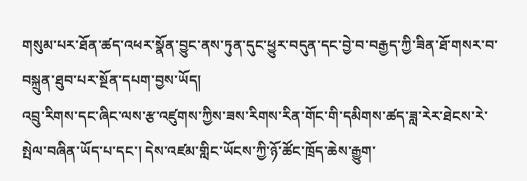གསུམ་པར་ཐོན་ཚད་འཕར་སྣོན་བྱུང་ནས་ཏུན་དུང་ཕྱུར་བདུན་དང་བྱེ་བ་བརྒྱད་ཀྱི་ཟིན་ཐོ་གསར་བ་བསྐྲུན་ཐུབ་པར་སྔོན་དཔག་བྱས་ཡོད།
འབྲུ་རིགས་དང་ཞིང་ལས་རྩ་འཛུགས་ཀྱིས་ཟས་རིགས་རིན་གོང་གི་དམིགས་ཚད་ཟླ་རེར་ཐེངས་རེ་སྤེལ་བཞིན་ཡོད་པ་དང་། དེས་འཛམ་གླིང་ཡོངས་ཀྱི་ཉོ་ཚོང་ཁྲོད་ཆེས་རྒྱུག་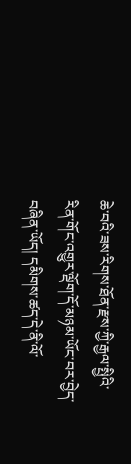ཆེ་བའི་ཟས་རིགས་ཐོན་རྫས་ཀྱི་རྒྱལ་སྤྱིའི་རིན་གོང་འགྱུར་ལྡོག་དོ་མཉམ་ཡོང་བར་བྱེད་བཞིན་ཡོད། དམིགས་ཚད་དེ་ནི་ལོ་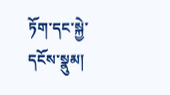ཏོག་དང་སྐྱེ་དངོས་སྣུམ།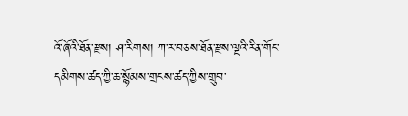འོ་ཞོའི་ཐོན་རྫས། ཤ་རིགས། ཀ་ར་བཅས་ཐོན་རྫས་ལྔའི་རིན་གོང་དམིགས་ཚད་ཀྱི་ཆ་སྙོམས་གྲངས་ཚད་ཀྱིས་གྲུབ་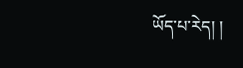ཡོད་པ་རེད། །